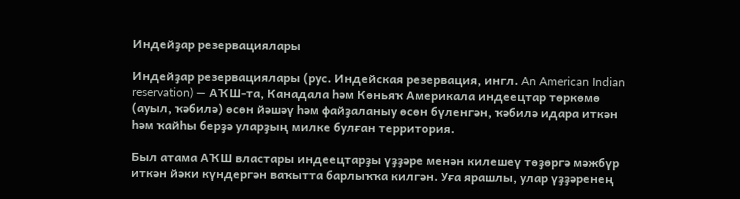Индейҙар резервациялары

Индейҙар резервациялары (рус. Индейская резервация, ингл. An American Indian reservation) — АҠШ-та, Канадала һәм Көньяҡ Америкала индеецтар төркөмө (ауыл, ҡәбилә) өсөн йәшәү һәм файҙаланыу өсөн бүленгән, ҡәбилә идара иткән һәм ҡайһы берҙә уларҙың милке булған территория.

Был атама АҠШ властары индеецтарҙы үҙҙәре менән килешеү төҙөргә мәжбүр иткән йәки күндергән ваҡытта барлыҡҡа килгән. Уға ярашлы, улар үҙҙәренең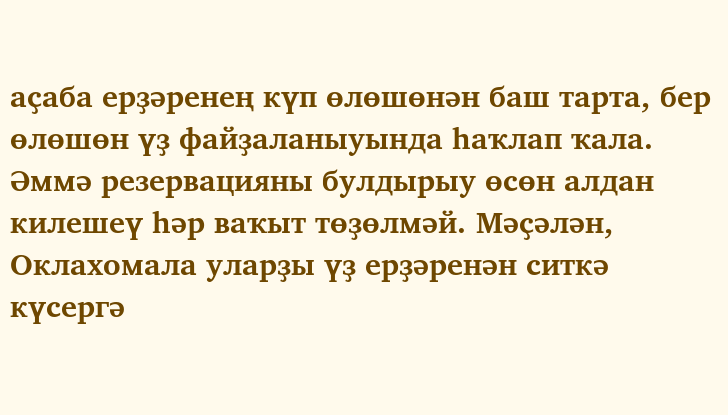аҫаба ерҙәренең күп өлөшөнән баш тарта, бер өлөшөн үҙ файҙаланыуында һаҡлап ҡала. Әммә резервацияны булдырыу өсөн алдан килешеү һәр ваҡыт төҙөлмәй. Мәҫәлән, Оклахомала уларҙы үҙ ерҙәренән ситкә күсергә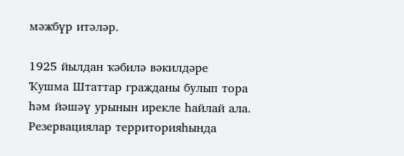мәжбүр итәләр.

1925 йылдан ҡәбилә вәкилдәре Ҡушма Штаттар гражданы булып тора һәм йәшәү урынын ирекле һайлай ала. Резервациялар территорияһында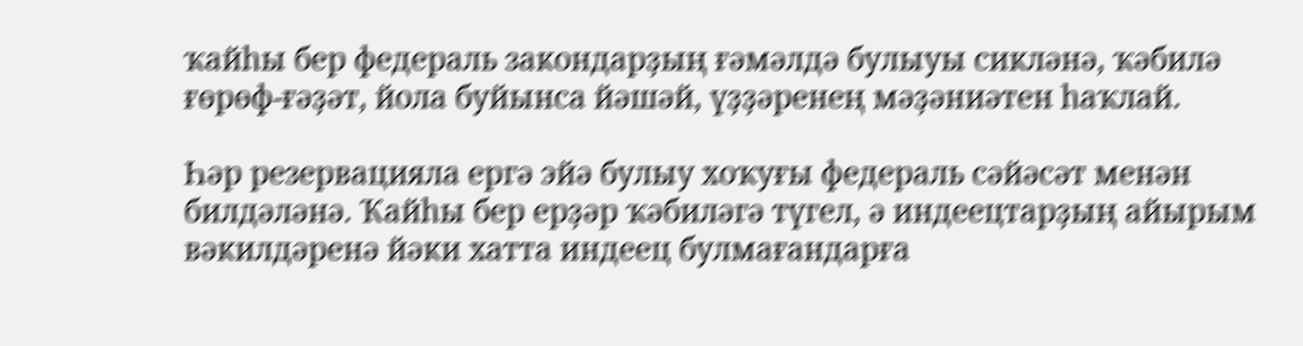ҡайһы бер федераль закондарҙың ғәмәлдә булыуы сикләнә, ҡәбилә ғөрөф-ғәҙәт, йола буйынса йәшәй, үҙҙәренең мәҙәниәтен һаҡлай.

Һәр резервацияла ергә эйә булыу хоҡуғы федераль сәйәсәт менән билдәләнә. Ҡайһы бер ерҙәр ҡәбиләгә түгел, ә индеецтарҙың айырым вәкилдәренә йәки хатта индеец булмағандарға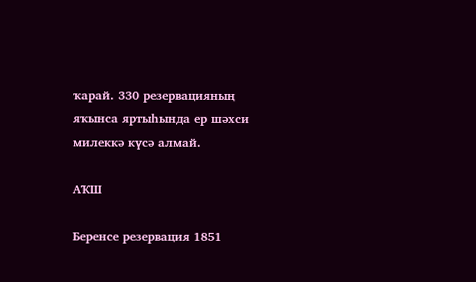ҡарай. 330 резервацияның яҡынса яртыһында ер шәхси милеккә күсә алмай.

АҠШ

Беренсе резервация 1851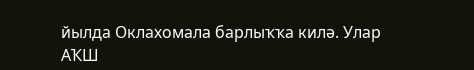йылда Оклахомала барлыҡҡа килә. Улар АҠШ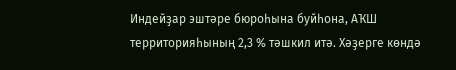Индейҙар эштәре бюроһына буйһона, АҠШ территорияһының 2,3 % тәшкил итә. Хәҙерге көндә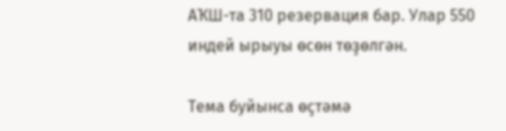АҠШ-та 310 резервация бар. Улар 550 индей ырыуы өсөн төҙөлгән.

Тема буйынса өҫтәмә